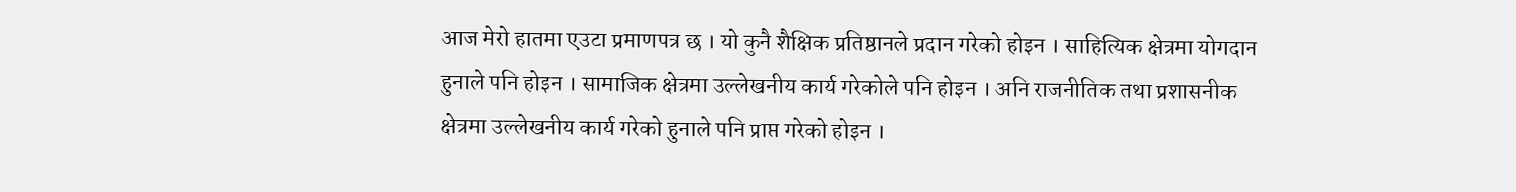आज मेरो हातमा एउटा प्रमाणपत्र छ । यो कुनै शैक्षिक प्रतिष्ठानले प्रदान गरेको होइन । साहित्यिक क्षेत्रमा योगदान हुनाले पनि होइन । सामाजिक क्षेत्रमा उल्लेखनीय कार्य गरेकोले पनि होइन । अनि राजनीतिक तथा प्रशासनीक क्षेत्रमा उल्लेखनीय कार्य गरेको हुनाले पनि प्राप्त गरेको होइन ।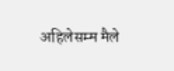अहिलेसम्म मैले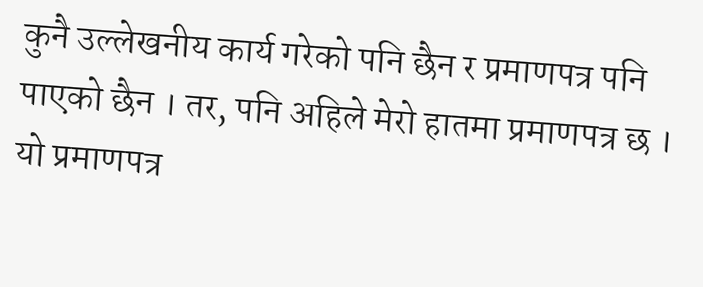कुनै उल्लेखनीय कार्य गरेको पनि छैन र प्रमाणपत्र पनि पाएको छैन । तर, पनि अहिले मेरो हातमा प्रमाणपत्र छ । यो प्रमाणपत्र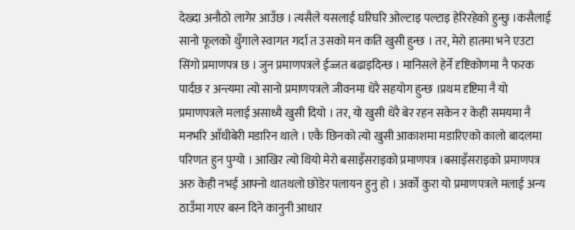देख्दा अनौठो लागेर आउँछ । त्यसैले यसलाई घरिघरि ओल्टाइ पल्टाइ हेरिरहेको हुन्छु ।कसैलाई सानो फूलको थुँगाले स्वागत गर्दा त उसको मन कति खुसी हुन्छ । तर, मेरो हातमा भने एउटा सिंगो प्रमाणपत्र छ । जुन प्रमाणपत्रले ईज्जत बढाइदिन्छ । मानिसले हेर्ने दृष्टिकोणमा नै फरक पार्दछ र अन्त्यमा त्यो सानो प्रमाणपत्रले जीवनमा धेरै सहयोग हुन्छ ।प्रथम दृष्टिमा नै यो प्रमाणपत्रले मलाई असाध्यै खुसी दियो । तर, यो खुसी धेरै बेर रहन सकेन र केही समयमा नै मनभरि आँधीबेरी मडारिन थाले । एकै छिनको त्यो खुसी आकाशमा मडारिएको कालो बादलमा परिणत हुन पुग्यो । आखिर त्यो थियो मेरो बसाइँसराइको प्रमाणपत्र ।बसाइँसराइको प्रमाणपत्र अरु केही नभई आफ्नो थातथलो छोडेर पलायन हुनु हो । अर्को कुरा यो प्रमाणपत्रले मलाई अन्य ठाउँमा गएर बस्न दिने कानुनी आधार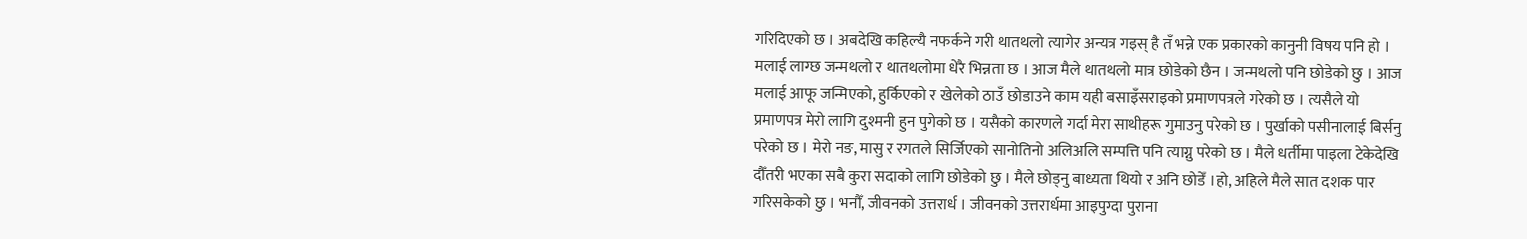गरिदिएको छ । अबदेखि कहिल्यै नफर्कने गरी थातथलो त्यागेर अन्यत्र गइस् है तँ भन्ने एक प्रकारको कानुनी विषय पनि हो । मलाई लाग्छ जन्मथलो र थातथलोमा धेरै भिन्नता छ । आज मैले थातथलो मात्र छोडेको छैन । जन्मथलो पनि छोडेको छु । आज मलाई आफू जन्मिएको, हुर्किएको र खेलेको ठाउँ छोडाउने काम यही बसाइँसराइको प्रमाणपत्रले गरेको छ । त्यसैले यो प्रमाणपत्र मेरो लागि दुश्मनी हुन पुगेको छ । यसैको कारणले गर्दा मेरा साथीहरू गुमाउनु परेको छ । पुर्खाको पसीनालाई बिर्सनु परेको छ । मेरो नङ, मासु र रगतले सिर्जिएको सानोतिनो अलिअलि सम्पत्ति पनि त्याग्नु परेको छ । मैले धर्तीमा पाइला टेकेदेखि दौँतरी भएका सबै कुरा सदाको लागि छोडेको छु । मैले छोड्नु बाध्यता थियो र अनि छोडेँ ।हो, अहिले मैले सात दशक पार गरिसकेको छु । भनौँ, जीवनको उत्तरार्ध । जीवनको उत्तरार्धमा आइपुग्दा पुराना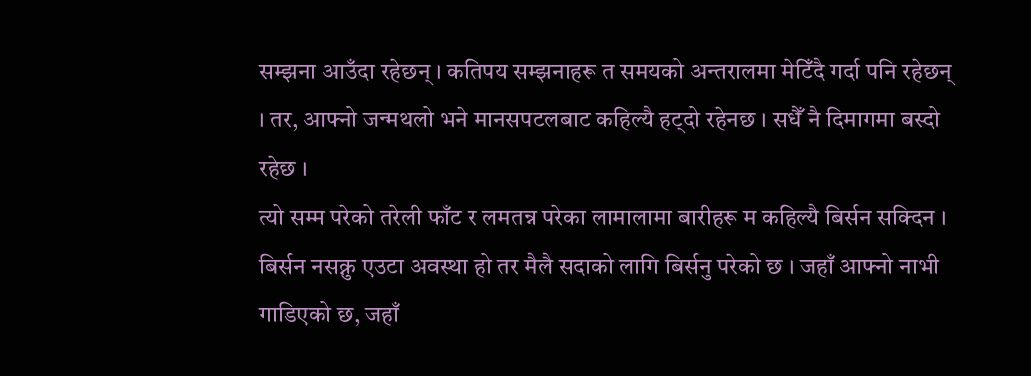सम्झना आउँदा रहेछन् । कतिपय सम्झनाहरू त समयको अन्तरालमा मेटिँदै गर्दा पनि रहेछन् । तर, आफ्नो जन्मथलो भने मानसपटलबाट कहिल्यै हट्दो रहेनछ । सधैँ नै दिमागमा बस्दो रहेछ ।
त्यो सम्म परेको तरेली फाँट र लमतन्न परेका लामालामा बारीहरू म कहिल्यै बिर्सन सक्दिन । बिर्सन नसक्नु एउटा अवस्था हो तर मैलै सदाको लागि बिर्सनु परेको छ । जहाँ आफ्नो नाभी गाडिएको छ, जहाँ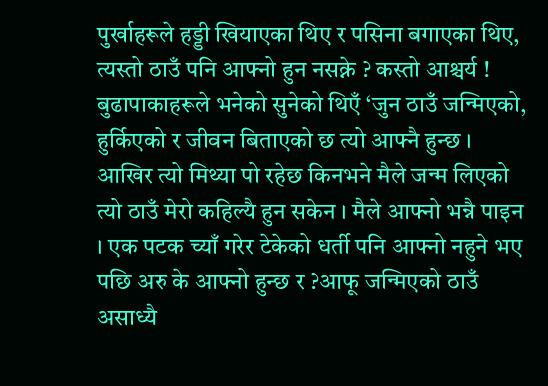पुर्खाहरूले हड्डी खियाएका थिए र पसिना बगाएका थिए, त्यस्तो ठाउँ पनि आफ्नो हुन नसक्ने ? कस्तो आश्चर्य ! बुढापाकाहरूले भनेको सुनेको थिएँ ‘जुन ठाउँ जन्मिएको, हुर्किएको र जीवन बिताएको छ त्यो आफ्नै हुन्छ । आखिर त्यो मिथ्या पो रहेछ किनभने मैले जन्म लिएको त्यो ठाउँ मेरो कहिल्यै हुन सकेन । मैले आफ्नो भन्नै पाइन । एक पटक च्याँ गरेर टेकेको धर्ती पनि आफ्नो नहुने भए पछि अरु के आफ्नो हुन्छ र ?आफू जन्मिएको ठाउँ असाध्यै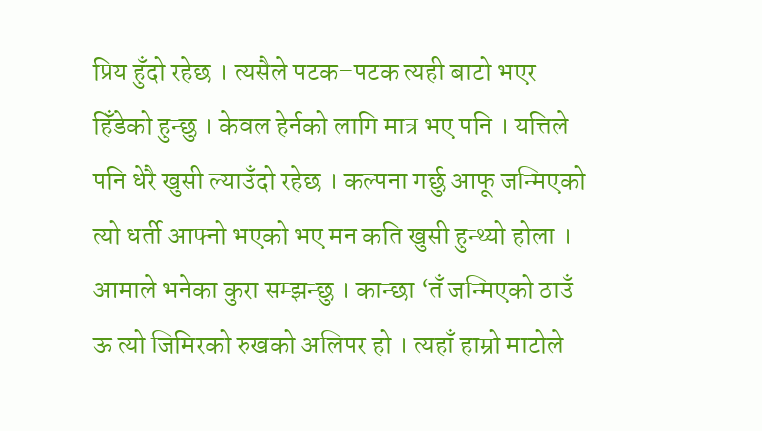प्रिय हुँदो रहेछ । त्यसैले पटक–पटक त्यही बाटो भएर हिँडेको हुन्छु । केवल हेर्नको लागि मात्र भए पनि । यत्तिले पनि धेरै खुसी ल्याउँदो रहेछ । कल्पना गर्छु आफू जन्मिएको त्यो धर्ती आफ्नो भएको भए मन कति खुसी हुन्थ्यो होला । आमाले भनेका कुरा सम्झन्छु । कान्छा ‘तँ जन्मिएको ठाउँ ऊ त्यो जिमिरको रुखको अलिपर हो । त्यहाँ हाम्रो माटोले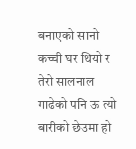बनाएको सानो कच्ची घर थियो र तेरो सालनाल गाढेको पनि ऊ त्यो बारीको छेउमा हो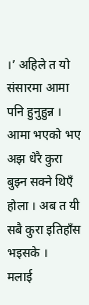।’ अहिले त यो संसारमा आमा पनि हुनुहुन्न । आमा भएको भए अझ धेरै कुरा बुझ्न सक्ने थिएँ होला । अब त यी सबै कुरा इतिहाँस भइसके ।
मलाई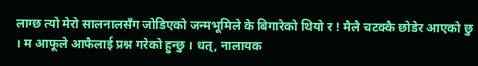लाग्छ त्यो मेरो सालनालसँग जोडिएको जन्मभूमिले के बिगारेको थियो र ! मैलै चटक्कै छोडेर आएको छु । म आफूले आफैलाई प्रश्न गरेको हुन्छु । धत्, नालायक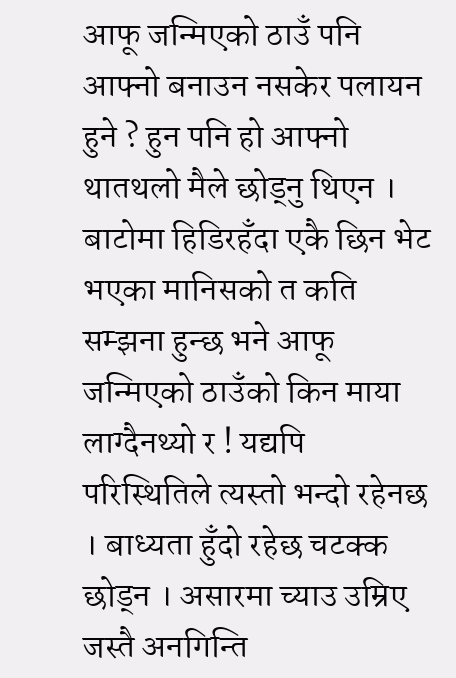आफू जन्मिएको ठाउँ पनि आफ्नो बनाउन नसकेर पलायन हुने ? हुन पनि हो आफ्नो थातथलो मैले छोड्नु थिएन । बाटोमा हिडिरहँदा एकै छिन भेट भएका मानिसको त कति सम्झना हुन्छ भने आफू जन्मिएको ठाउँको किन माया लाग्दैनथ्यो र ! यद्यपि परिस्थितिले त्यस्तो भन्दो रहेनछ । बाध्यता हुँदो रहेछ चटक्क छोड्न । असारमा च्याउ उम्रिए जस्तै अनगिन्ति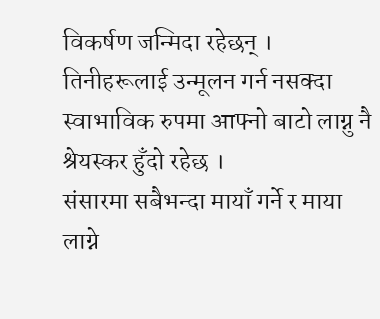विकर्षण जन्मिदा रहेछन् । तिनीहरूलाई उन्मूलन गर्न नसक्दा स्वाभाविक रुपमा आफ्नो बाटो लाग्नु नै श्रेयस्कर हुँदो रहेछ ।
संसारमा सबैभन्दा मायाँ गर्ने र माया लाग्ने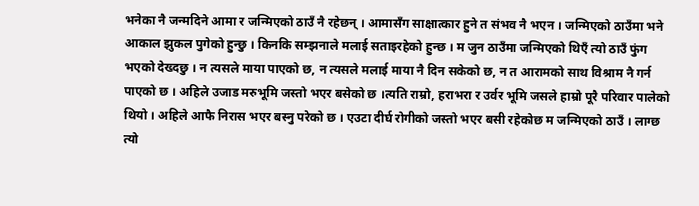भनेका नै जन्मदिने आमा र जन्मिएको ठाउँ नै रहेछन् । आमासँग साक्षात्कार हुने त संभव नै भएन । जन्मिएको ठाउँमा भने आकाल झुकल पुगेको हुन्छु । किनकि सम्झनाले मलाई सताइरहेको हुन्छ । म जुन ठाउँमा जन्मिएको थिएँ त्यो ठाउँ फुंग भएको देख्दछु । न त्यसले माया पाएको छ, न त्यसले मलाई माया नै दिन सकेको छ, न त आरामको साथ विश्राम नै गर्न पाएको छ । अहिले उजाड मरुभूमि जस्तो भएर बसेको छ ।त्यति राम्रो, हराभरा र उर्वर भूमि जसले हाम्रो पूरै परिवार पालेको थियो । अहिले आफै निरास भएर बस्नु परेको छ । एउटा दीर्घ रोगीको जस्तो भएर बसी रहेकोछ म जन्मिएको ठाउँ । लाग्छ त्यो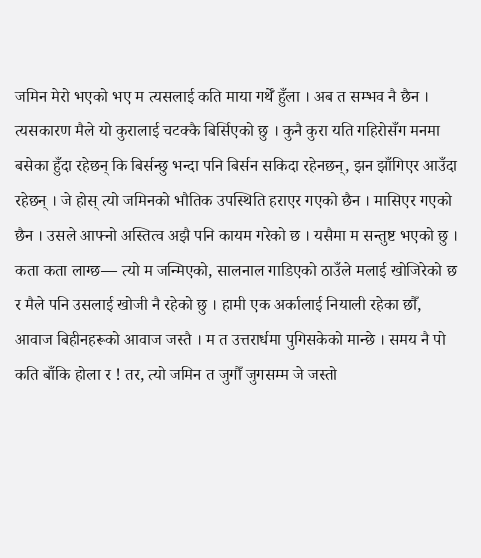जमिन मेरो भएको भए म त्यसलाई कति माया गर्थेँ हुँला । अब त सम्भव नै छैन । त्यसकारण मैले यो कुरालाई चटक्कै बिर्सिएको छु । कुनै कुरा यति गहिरोसँग मनमा बसेका हुँदा रहेछन् कि बिर्सन्छु भन्दा पनि बिर्सन सकिदा रहेनछन्, झन झाँगिएर आउँदा रहेछन् । जे होस् त्यो जमिनको भौतिक उपस्थिति हराएर गएको छैन । मासिएर गएको छैन । उसले आफ्नो अस्तित्व अझै पनि कायम गरेको छ । यसैमा म सन्तुष्ट भएको छु ।
कता कता लाग्छ— त्यो म जन्मिएको, सालनाल गाडिएको ठाउँले मलाई खोजिरेको छ र मैले पनि उसलाई खोजी नै रहेको छु । हामी एक अर्कालाई नियाली रहेका छौँ, आवाज बिहीनहरूको आवाज जस्तै । म त उत्तरार्धमा पुगिसकेको मान्छे । समय नै पो कति बाँकि होला र ! तर, त्यो जमिन त जुगौँ जुगसम्म जे जस्तो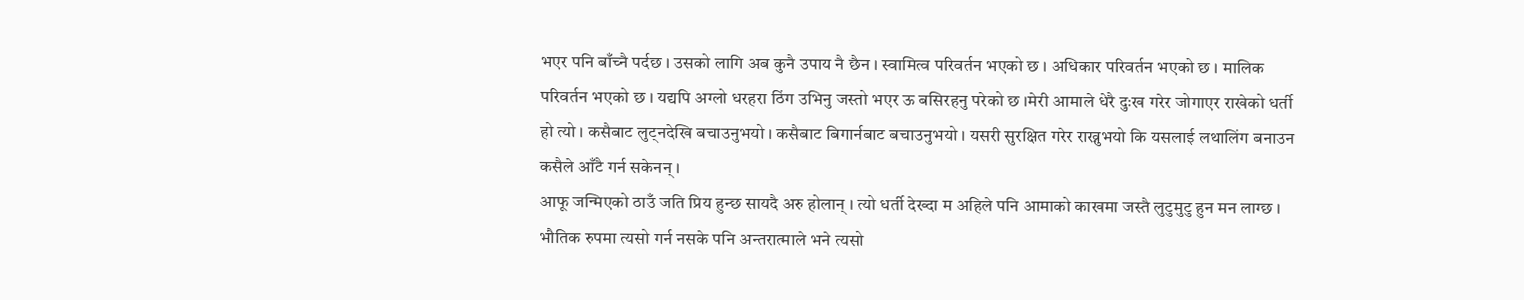भएर पनि बाँच्नै पर्दछ । उसको लागि अब कुनै उपाय नै छैन । स्वामित्व परिवर्तन भएको छ । अधिकार परिवर्तन भएको छ । मालिक परिवर्तन भएको छ । यद्यपि अग्लो धरहरा ठिंग उभिनु जस्तो भएर ऊ बसिरहनु परेको छ ।मेरी आमाले धेरै दुःख गरेर जोगाएर राखेको धर्ती हो त्यो । कसैबाट लुट्नदेखि बचाउनुभयो । कसैबाट बिगार्नबाट बचाउनुभयो । यसरी सुरक्षित गरेर राख्नुभयो कि यसलाई लथालिंग बनाउन कसैले आँटै गर्न सकेनन् ।
आफू जन्मिएको ठाउँ जति प्रिय हुन्छ सायदै अरु होलान् । त्यो धर्ती देख्दा म अहिले पनि आमाको काखमा जस्तै लुटुमुटु हुन मन लाग्छ । भौतिक रुपमा त्यसो गर्न नसके पनि अन्तरात्माले भने त्यसो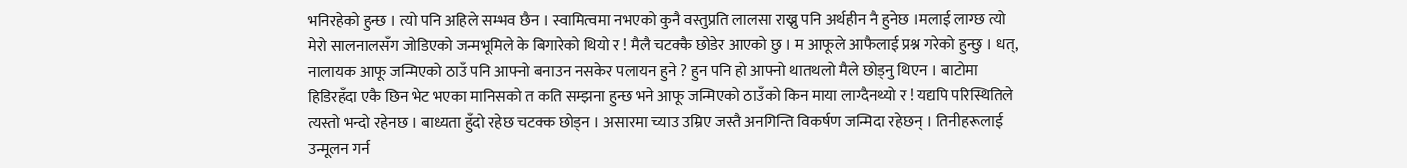भनिरहेको हुन्छ । त्यो पनि अहिले सम्भव छैन । स्वामित्वमा नभएको कुनै वस्तुप्रति लालसा राख्नु पनि अर्थहीन नै हुनेछ ।मलाई लाग्छ त्यो मेरो सालनालसँग जोडिएको जन्मभूमिले के बिगारेको थियो र ! मैलै चटक्कै छोडेर आएको छु । म आफूले आफैलाई प्रश्न गरेको हुन्छु । धत्, नालायक आफू जन्मिएको ठाउँ पनि आफ्नो बनाउन नसकेर पलायन हुने ? हुन पनि हो आफ्नो थातथलो मैले छोड्नु थिएन । बाटोमा हिडिरहँदा एकै छिन भेट भएका मानिसको त कति सम्झना हुन्छ भने आफू जन्मिएको ठाउँको किन माया लाग्दैनथ्यो र ! यद्यपि परिस्थितिले त्यस्तो भन्दो रहेनछ । बाध्यता हुँदो रहेछ चटक्क छोड्न । असारमा च्याउ उम्रिए जस्तै अनगिन्ति विकर्षण जन्मिदा रहेछन् । तिनीहरूलाई उन्मूलन गर्न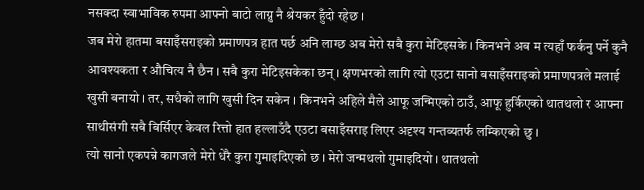नसक्दा स्वाभाविक रुपमा आफ्नो बाटो लाग्नु नै श्रेयकर हुँदो रहेछ ।
जब मेरो हातमा बसाइँसराइको प्रमाणपत्र हात पर्छ अनि लाग्छ अब मेरो सबै कुरा मेटिइसके । किनभने अब म त्यहाँ फर्कनु पर्ने कुनै आवश्यकता र औचित्य नै छैन । सबै कुरा मेटिइसकेका छन् । क्षणभरको लागि त्यो एउटा सानो बसाइँसराइको प्रमाणपत्रले मलाई खुसी बनायो । तर, सधैको लागि खुसी दिन सकेन । किनभने अहिले मैले आफू जन्मिएको ठाउँ, आफू हुर्किएको थातथलो र आफ्ना साथीसंगी सबै बिर्सिएर केवल रित्तो हात हल्लाउँदै एउटा बसाइँसराइ लिएर अदृश्य गन्तव्यतर्फ लम्किएको छु ।
त्यो सानो एकपन्ने कागजले मेरो धेरै कुरा गुमाइदिएको छ । मेरो जन्मथलो गुमाइदियो । थातथलो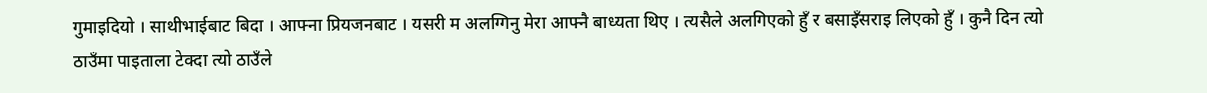गुमाइदियो । साथीभाईबाट बिदा । आफ्ना प्रियजनबाट । यसरी म अलग्गिनु मेरा आफ्नै बाध्यता थिए । त्यसैले अलगिएको हुँ र बसाइँसराइ लिएको हुँ । कुनै दिन त्यो ठाउँमा पाइताला टेक्दा त्यो ठाउँले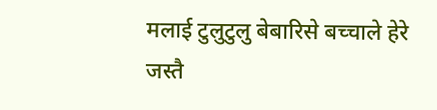मलाई टुलुटुलु बेबारिसे बच्चाले हेरे जस्तै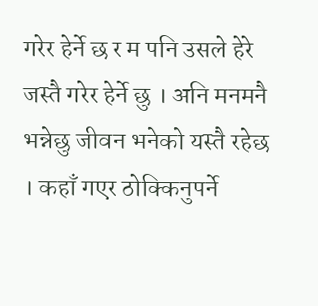गरेर हेर्ने छ र म पनि उसले हेरे जस्तै गरेर हेर्ने छु । अनि मनमनै भन्नेछु जीवन भनेको यस्तै रहेछ । कहाँ गएर ठोक्किनुपर्ने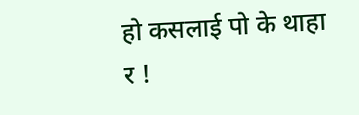हो कसलाई पो के थाहा र !